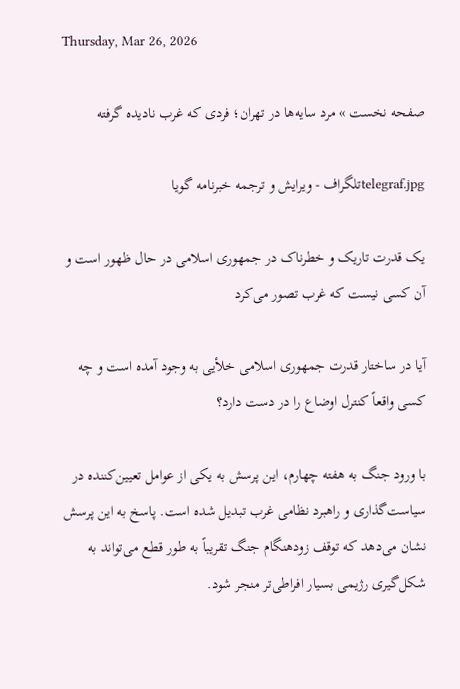Thursday, Mar 26, 2026

صفحه نخست » مرد سایه‌ها در تهران؛ فردی که غرب نادیده گرفته

telegraf.jpgتلگراف - ویرایش و ترجمه خبرنامه گویا

یک قدرت تاریک و خطرناک در جمهوری اسلامی در حال ظهور است و آن کسی نیست که غرب تصور می‌کرد

آیا در ساختار قدرت جمهوری اسلامی خلأیی به وجود آمده است و چه کسی واقعاً کنترل اوضاع را در دست دارد؟

با ورود جنگ به هفته چهارم، این پرسش‌ به یکی از عوامل تعیین‌کننده در سیاست‌گذاری و راهبرد نظامی غرب تبدیل شده است. پاسخ به این پرسش نشان می‌دهد که توقف زودهنگام جنگ تقریباً به طور قطع می‌تواند به شکل‌گیری رژیمی بسیار افراطی‌تر منجر شود.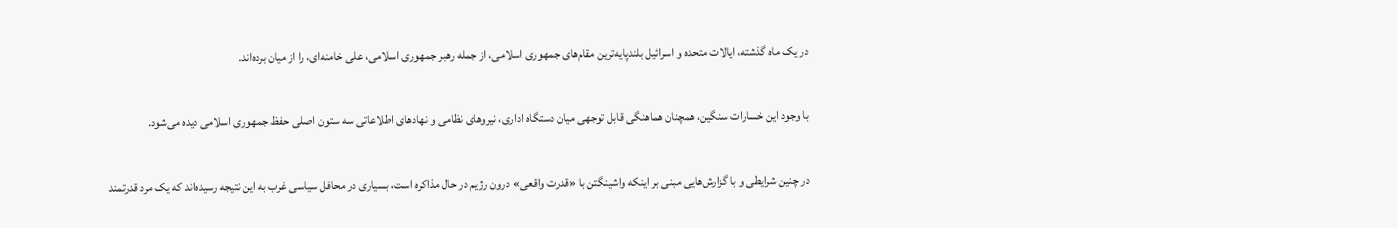در یک ماه گذشته، ایالات متحده و اسرائیل بلندپایه‌ترین مقام‌های جمهوری اسلامی، از جمله رهبر جمهوری اسلامی، علی خامنه‌ای، را از میان برده‌اند.

با وجود این خسارات سنگین، همچنان هماهنگی قابل توجهی میان دستگاه اداری، نیروهای نظامی و نهادهای اطلاعاتی سه ستون اصلی حفظ جمهوری اسلامی دیده می‌شود.

در چنین شرایطی و با گزارش‌هایی مبنی بر اینکه واشینگتن با «قدرت واقعی» درون رژیم در حال مذاکره است، بسیاری در محافل سیاسی غرب به این نتیجه رسیده‌اند که یک مرد قدرتمند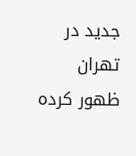جدید در تهران ظهور کرده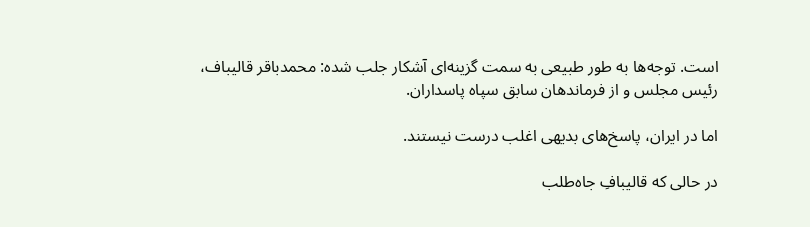است. توجه‌ها به طور طبیعی به سمت گزینه‌ای آشکار جلب شده: محمدباقر قالیباف، رئیس مجلس و از فرماندهان سابق سپاه پاسداران.

اما در ایران، پاسخ‌های بدیهی اغلب درست نیستند.

در حالی که قالیبافِ جاه‌طلب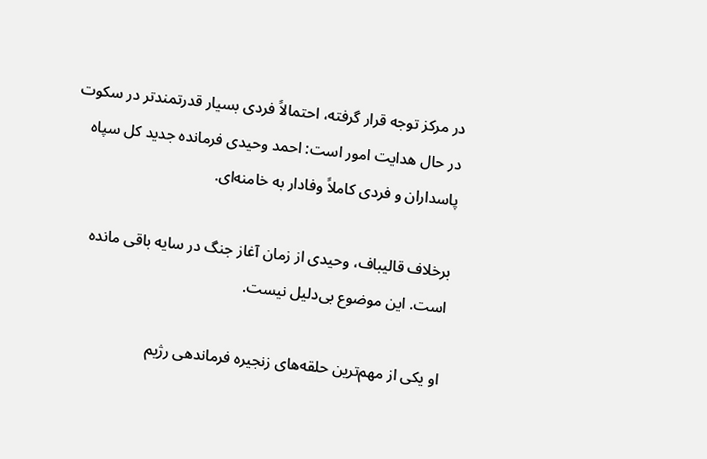در مرکز توجه قرار گرفته، احتمالاً فردی بسیار قدرتمندتر در سکوت در حال هدایت امور است: احمد وحیدی فرمانده جدید کل سپاه پاسداران و فردی کاملاً وفادار به خامنه‌ای.

برخلاف قالیباف، وحیدی از زمان آغاز جنگ در سایه باقی مانده است. این موضوع بی‌دلیل نیست.

او یکی از مهم‌ترین حلقه‌های زنجیره فرماندهی رژیم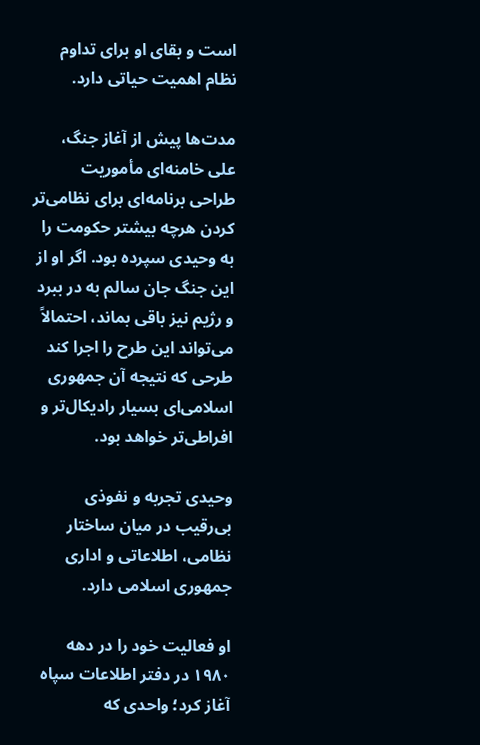است و بقای او برای تداوم نظام اهمیت حیاتی دارد.

مدت‌ها پیش از آغاز جنگ، علی خامنه‌ای مأموریت طراحی برنامه‌ای برای نظامی‌تر کردن هرچه بیشتر حکومت را به وحیدی سپرده بود. اگر او از این جنگ جان سالم به در ببرد و رژیم نیز باقی بماند، احتمالاً می‌تواند این طرح را اجرا کند طرحی که نتیجه آن جمهوری اسلامی‌ای بسیار رادیکال‌تر و افراطی‌تر خواهد بود.

وحیدی تجربه و نفوذی بی‌رقیب در میان ساختار نظامی، اطلاعاتی و اداری جمهوری اسلامی دارد.

او فعالیت خود را در دهه ۱۹۸۰ در دفتر اطلاعات سپاه آغاز کرد؛ واحدی که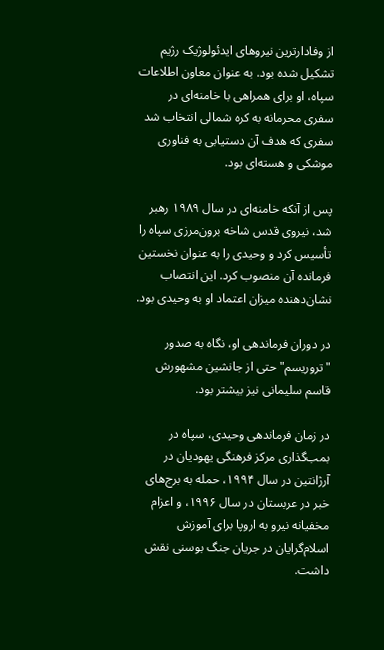از وفادارترین نیروهای ایدئولوژیک رژیم تشکیل شده بود. به عنوان معاون اطلاعات سپاه، او برای همراهی با خامنه‌ای در سفری محرمانه به کره شمالی انتخاب شد سفری که هدف آن دستیابی به فناوری موشکی و هسته‌ای بود.

پس از آنکه خامنه‌ای در سال ۱۹۸۹ رهبر شد، نیروی قدس شاخه برون‌مرزی سپاه را تأسیس کرد و وحیدی را به عنوان نخستین فرمانده آن منصوب کرد. این انتصاب نشان‌دهنده میزان اعتماد او به وحیدی بود.

در دوران فرماندهی او، نگاه به صدور "تروریسم" حتی از جانشین مشهورش قاسم سلیمانی نیز بیشتر بود.

در زمان فرماندهی وحیدی، سپاه در بمب‌گذاری مرکز فرهنگی یهودیان در آرژانتین در سال ۱۹۹۴، حمله به برج‌های خبر در عربستان در سال ۱۹۹۶، و اعزام مخفیانه نیرو به اروپا برای آموزش اسلام‌گرایان در جریان جنگ بوسنی نقش داشت.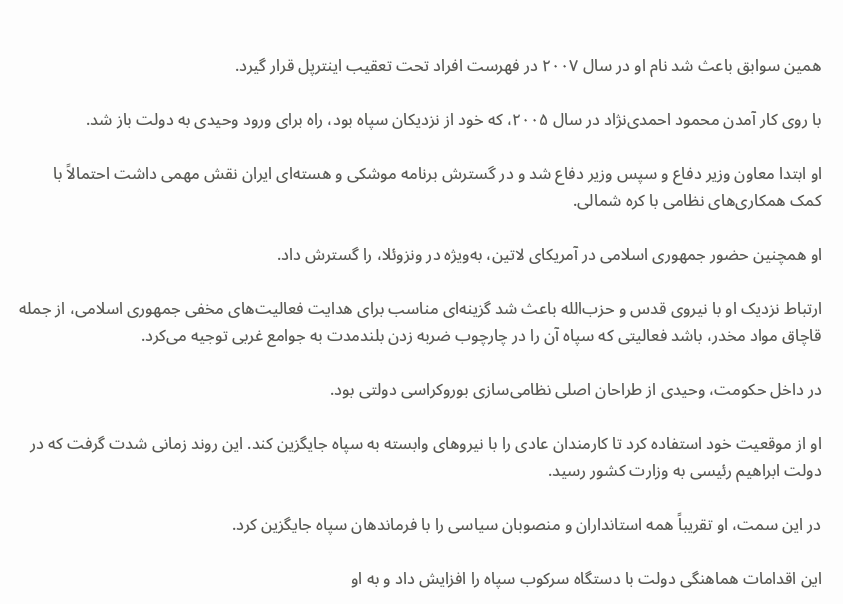همین سوابق باعث شد نام او در سال ۲۰۰۷ در فهرست افراد تحت تعقیب اینترپل قرار گیرد.

با روی کار آمدن محمود احمدی‌نژاد در سال ۲۰۰۵، که خود از نزدیکان سپاه بود، راه برای ورود وحیدی به دولت باز شد.

او ابتدا معاون وزیر دفاع و سپس وزیر دفاع شد و در گسترش برنامه موشکی و هسته‌ای ایران نقش مهمی داشت احتمالاً با کمک همکاری‌های نظامی با کره شمالی.

او همچنین حضور جمهوری اسلامی در آمریکای لاتین، به‌ویژه در ونزوئلا، را گسترش داد.

ارتباط نزدیک او با نیروی قدس و حزب‌الله باعث شد گزینه‌ای مناسب برای هدایت فعالیت‌های مخفی جمهوری اسلامی، از جمله قاچاق مواد مخدر، باشد فعالیتی که سپاه آن را در چارچوب ضربه زدن بلندمدت به جوامع غربی توجیه می‌کرد.

در داخل حکومت، وحیدی از طراحان اصلی نظامی‌سازی بوروکراسی دولتی بود.

او از موقعیت خود استفاده کرد تا کارمندان عادی را با نیروهای وابسته به سپاه جایگزین کند. این روند زمانی شدت گرفت که در دولت ابراهیم رئیسی به وزارت کشور رسید.

در این سمت، او تقریباً همه استانداران و منصوبان سیاسی را با فرماندهان سپاه جایگزین کرد.

این اقدامات هماهنگی دولت با دستگاه سرکوب سپاه را افزایش داد و به او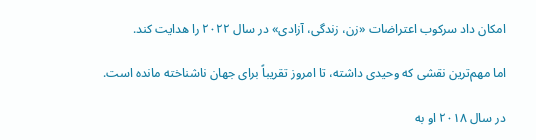امکان داد سرکوب اعتراضات «زن، زندگی، آزادی» در سال ۲۰۲۲ را هدایت کند.

اما مهم‌ترین نقشی که وحیدی داشته، تا امروز تقریباً برای جهان ناشناخته مانده است.

در سال ۲۰۱۸ او به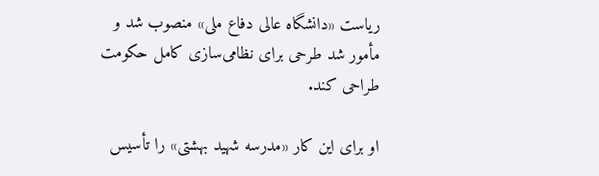ریاست «دانشگاه عالی دفاع ملی» منصوب شد و مأمور شد طرحی برای نظامی‌سازی کامل حکومت طراحی کند.

او برای این کار «مدرسه شهید بهشتی» را تأسیس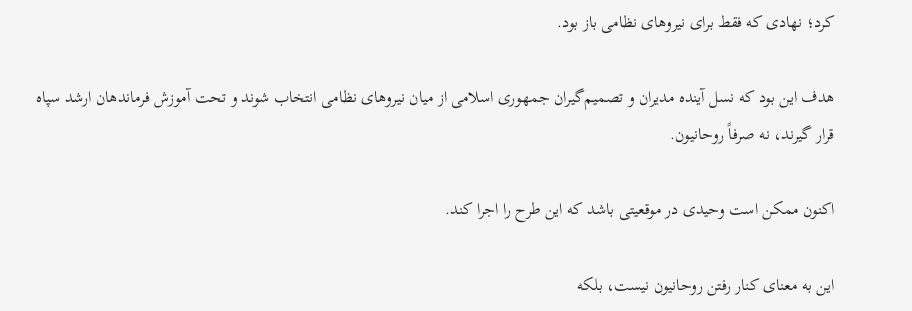کرد؛ نهادی که فقط برای نیروهای نظامی باز بود.

هدف این بود که نسل آینده مدیران و تصمیم‌گیران جمهوری اسلامی از میان نیروهای نظامی انتخاب شوند و تحت آموزش فرماندهان ارشد سپاه قرار گیرند، نه صرفاً روحانیون.

اکنون ممکن است وحیدی در موقعیتی باشد که این طرح را اجرا کند.

این به معنای کنار رفتن روحانیون نیست، بلکه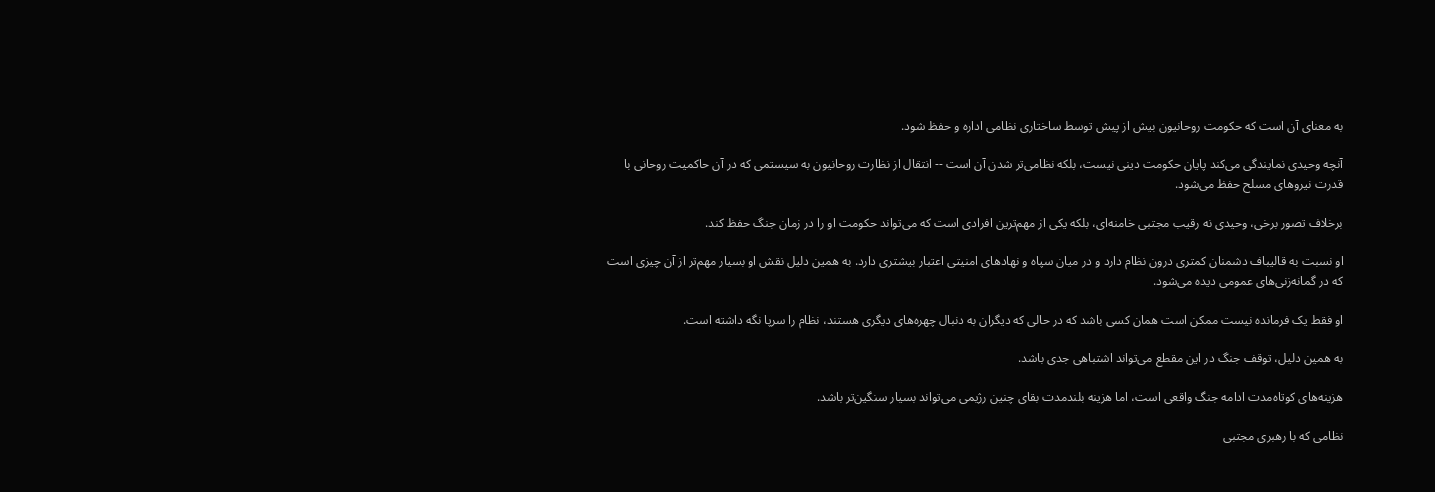به معنای آن است که حکومت روحانیون بیش از پیش توسط ساختاری نظامی اداره و حفظ شود.

آنچه وحیدی نمایندگی می‌کند پایان حکومت دینی نیست، بلکه نظامی‌تر شدن آن است -- انتقال از نظارت روحانیون به سیستمی که در آن حاکمیت روحانی با قدرت نیروهای مسلح حفظ می‌شود.

برخلاف تصور برخی، وحیدی نه رقیب مجتبی خامنه‌ای، بلکه یکی از مهم‌ترین افرادی است که می‌تواند حکومت او را در زمان جنگ حفظ کند.

او نسبت به قالیباف دشمنان کمتری درون نظام دارد و در میان سپاه و نهادهای امنیتی اعتبار بیشتری دارد. به همین دلیل نقش او بسیار مهم‌تر از آن چیزی است که در گمانه‌زنی‌های عمومی دیده می‌شود.

او فقط یک فرمانده نیست ممکن است همان کسی باشد که در حالی که دیگران به دنبال چهره‌های دیگری هستند، نظام را سرپا نگه داشته است.

به همین دلیل، توقف جنگ در این مقطع می‌تواند اشتباهی جدی باشد.

هزینه‌های کوتاه‌مدت ادامه جنگ واقعی است، اما هزینه بلندمدت بقای چنین رژیمی می‌تواند بسیار سنگین‌تر باشد.

نظامی که با رهبری مجتبی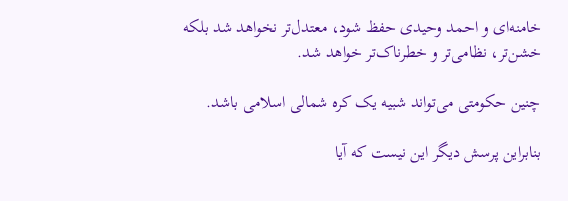خامنه‌ای و احمد وحیدی حفظ شود، معتدل‌تر نخواهد شد بلکه خشن‌تر، نظامی‌تر و خطرناک‌تر خواهد شد.

چنین حکومتی می‌تواند شبیه یک کره شمالی اسلامی باشد.

بنابراین پرسش دیگر این نیست که آیا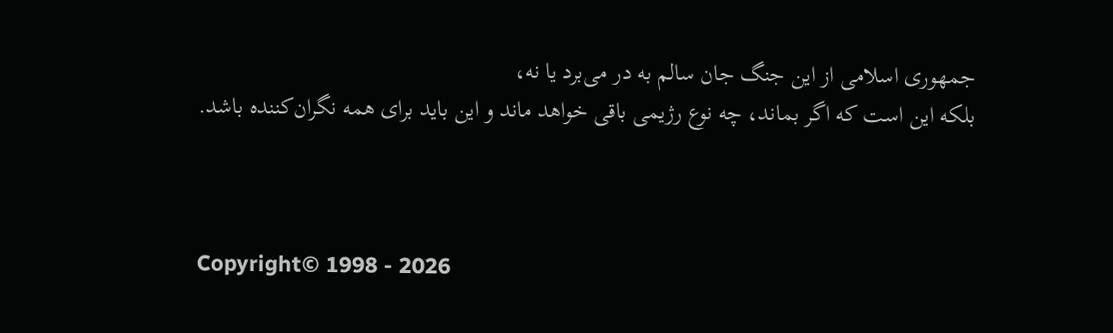جمهوری اسلامی از این جنگ جان سالم به در می‌برد یا نه،
بلکه این است که اگر بماند، چه نوع رژیمی باقی خواهد ماند و این باید برای همه نگران‌کننده باشد.



Copyright© 1998 - 2026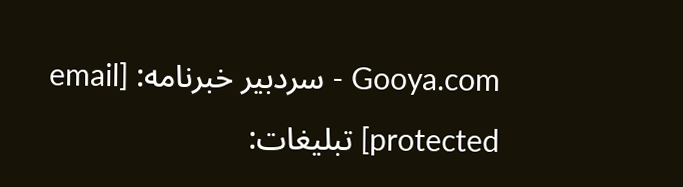Gooya.com - سردبیر خبرنامه: [email protected] تبلیغات: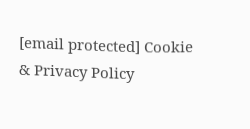[email protected] Cookie & Privacy Policy